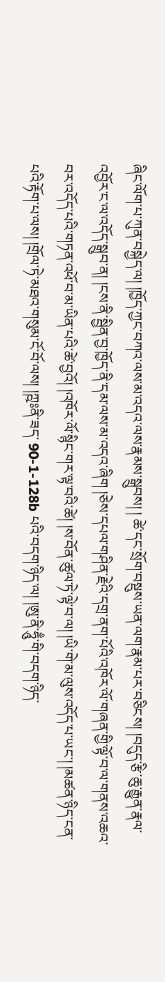ཞིང་ལོག་པ་ཀུན་བསྐྱེད་ལ། །ཁྱོད་ཀྱང་བཀའ་ལས་མ་འདའ་ལས་རྣམས་སྒྲུབས། ། ཚེ་དང་སྲོག་བསྡུས་ཡན་ལག་རྣམ་པར་བཅིངས། །བདུད་རྩི་ཆུ་རྒྱུན་རྣལ་འབྱོར་ང་ལ་འདོད་སྒྲུབ་ན། །ངས་ནི་སྦྱིན་བྱ་ཁྱོད་ནི་དམ་ལས་མ་འདའ་ཞིག །ཅེས་དཔལ་གཤིན་རྗེའི་དགྲ་ནག་པོའི་འཁོར་ལོ་གཞན་གྱི་ལྟོ་བ་ལ་གནས་འཆའ་ བར་འདོད་པའི་གཏན་འཕོ་བ་མ་ཡིན་པའི་ཚེ་བྱའོ། །འཁོར་ལོ་སྙིང་གར་ལྟ་བའི་ཚེ། །ས་བོན་ཚུལ་ཏེ་ལྟེ་བ་ལ། །ཡི་གེ་མ་ལུས་འདོད་པ་ཡང་། །མཚན་ཉིད་ངན་པའི་རྟོག་པ་ལས། །གྲོལ་ཏེ་མཐའ་གསུམ་ངོ་བོ་ལས། །ཀྵཿནི་ཟད་ 90-1-128b པའི་བདག་ཉིད་ལ། །ཨུ་ནི་ཧཱུྃ་གི་བདག་ཉིད་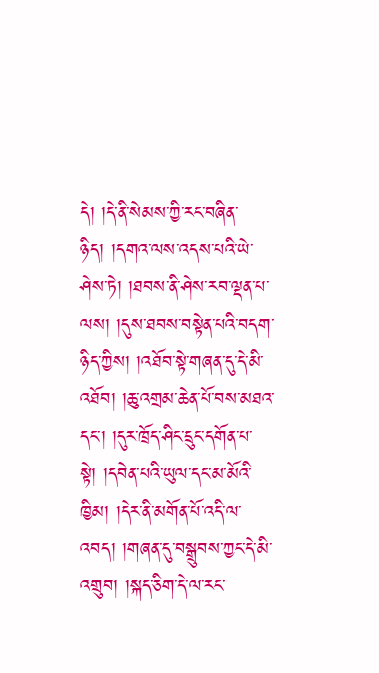དེ། །དེ་ནི་སེམས་ཀྱི་རང་བཞིན་ཉིད། །དགའ་ལས་འདས་པའི་ཡེ་ཤེས་ཏེ། །ཐབས་ནི་ཤེས་རབ་ལྡན་པ་ལས། །དུས་ཐབས་བསྟེན་པའི་བདག་ཉིད་ཀྱིས། །འཐོབ་སྟེ་གཞན་དུ་དེ་མི་ འཐོབ། །ཆུ་འགྲམ་ཆེན་པོ་བས་མཐའ་དང་། །དུར་ཁྲོད་ཤིང་དྲུང་དགོན་པ་སྟེ། །དབེན་པའི་ཡུལ་དང་མ་མོའི་ཁྱིམ། །དེར་ནི་མགོན་པོ་འདི་ལ་འབད། །གཞན་དུ་བསྒྲུབས་ཀྱང་དེ་མི་འགྲུབ། །སྐད་ཅིག་དེ་ལ་རང་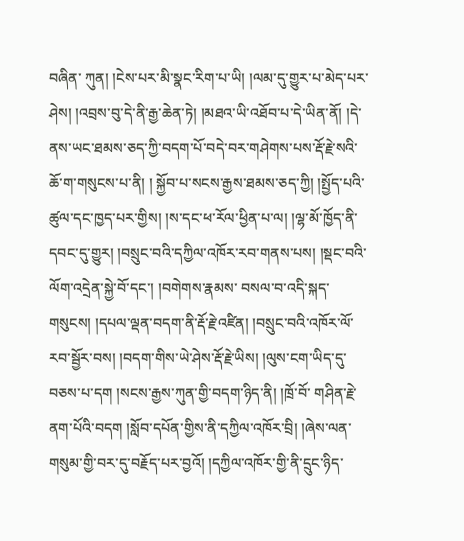བཞིན་ ཀུན། །ངེས་པར་མི་སྣང་རིག་པ་ཡི། །ལམ་དུ་གྱུར་པ་མེད་པར་ཤེས། །འབྲས་བུ་དེ་ནི་རྒྱ་ཆེན་ཏེ། །མཐའ་ཡི་འཐོབ་པ་དེ་ཡིན་ནོ། །དེ་ནས་ཡང་ཐམས་ཅད་ཀྱི་བདག་པོ་བདེ་བར་གཤེགས་པས་རྡོ་རྗེ་སའི་ཆོ་ག་གསུངས་པ་ནི། ། སྐྱོབ་པ་སངས་རྒྱས་ཐམས་ཅད་ཀྱི། །སྤྱོད་པའི་ཚུལ་དང་ཁྱད་པར་གྱིས། །ས་དང་ཕ་རོལ་ཕྱིན་པ་ལ། །ལྷ་མོ་ཁྱོད་ནི་དབང་དུ་གྱུར། །བསྲུང་བའི་དཀྱིལ་འཁོར་རབ་གནས་པས། །སྡང་བའི་ལོག་འདྲེན་སྐྱེ་བོ་དང་། །བགེགས་རྣམས་ བསལ་བ་འདི་སྐད་གསུངས། །དཔལ་ལྡན་བདག་ནི་རྡོ་རྗེ་འཛིན། །བསྲུང་བའི་འཁོར་ལོ་རབ་སྦྱོར་བས། །བདག་གིས་ཡེ་ཤེས་རྡོ་རྗེ་ཡིས། །ལུས་ངག་ཡིད་དུ་བཅས་པ་དག །སངས་རྒྱས་ཀུན་གྱི་བདག་ཉིད་ནི། །ཁྲོ་བོ་ གཤིན་རྗེ་ནག་པོའི་བདག །སློབ་དཔོན་གྱིས་ནི་དཀྱིལ་འཁོར་བྲི། །ཞེས་ལན་གསུམ་གྱི་བར་དུ་བརྗོད་པར་བྱའོ། །དཀྱིལ་འཁོར་གྱི་ནི་དྲུང་ཉིད་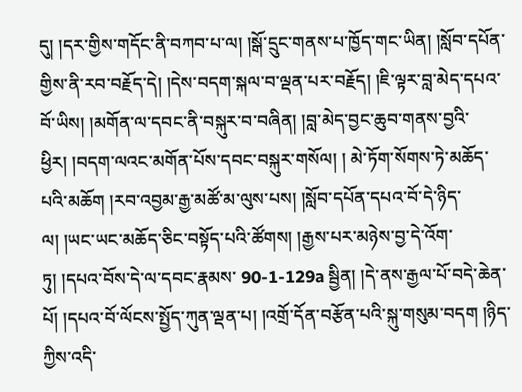དུ། །དར་གྱིས་གདོང་ནི་བཀབ་པ་ལ། །སྒོ་དྲུང་གནས་པ་ཁྱོད་གང་ཡིན། །སློབ་དཔོན་ གྱིས་ནི་རབ་བརྗོད་དེ། །དེས་བདག་སྐལ་བ་ལྡན་པར་བརྗོད། །ཇི་ལྟར་བླ་མེད་དཔའ་བོ་ཡིས། །མགོན་ལ་དབང་ནི་བསྐུར་བ་བཞིན། །བླ་མེད་བྱང་ཆུབ་གནས་བྱའི་ཕྱིར། །བདག་ལའང་མགོན་པོས་དབང་བསྐུར་གསོལ། ། མེ་ཏོག་སོགས་ཏེ་མཆོད་པའི་མཆོག །རབ་འབྱམ་རྒྱ་མཚོ་མ་ལུས་པས། །སློབ་དཔོན་དཔའ་བོ་དེ་ཉིད་ལ། །ཡང་ཡང་མཆོད་ཅིང་བསྟོད་པའི་ཚོགས། །རྒྱས་པར་མཉེས་བྱ་དེ་འོག་ཏུ། །དཔའ་བོས་དེ་ལ་དབང་རྣམས་ 90-1-129a སྦྱིན། །དེ་ནས་རྒྱལ་པོ་བདེ་ཆེན་པོ། །དཔའ་བོ་ལོངས་སྤྱོད་ཀུན་ལྡན་པ། །འགྲོ་དོན་བརྩོན་པའི་སྐུ་གསུམ་བདག །ཉིད་ཀྱིས་འདི་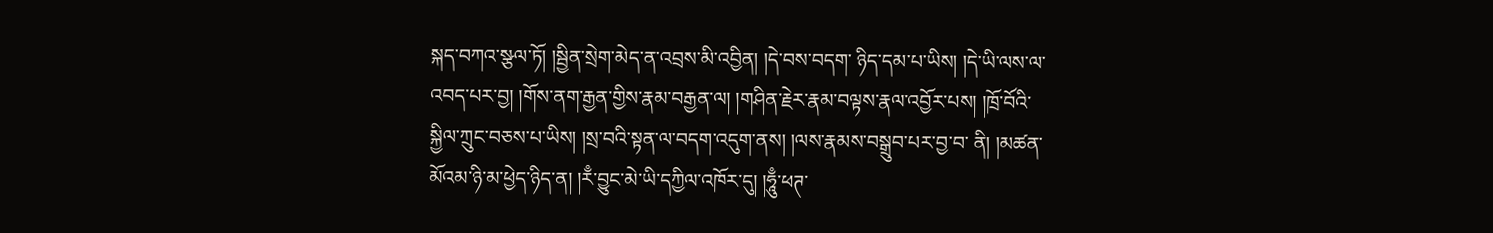སྐད་བཀའ་སྩལ་ཏོ། །སྦྱིན་སྲེག་མེད་ན་འབྲས་མི་འབྱིན། །དེ་བས་བདག་ ཉིད་དམ་པ་ཡིས། །དེ་ཡི་ལས་ལ་འབད་པར་བྱ། །གོས་ནག་རྒྱན་གྱིས་རྣམ་བརྒྱན་ལ། །གཤིན་རྗེར་རྣམ་བལྟས་རྣལ་འབྱོར་པས། །ཁྲོ་བོའི་སྐྱིལ་ཀྲུང་བཅས་པ་ཡིས། །སྲ་བའི་སྟན་ལ་བདག་འདུག་ནས། །ལས་རྣམས་བསྒྲུབ་པར་བྱ་བ་ ནི། །མཚན་མོའམ་ཉི་མ་ཕྱེད་ཉིད་ན། །རྃ་བྱུང་མེ་ཡི་དཀྱིལ་འཁོར་དུ། །ཧཱུྃ་ཕཊ་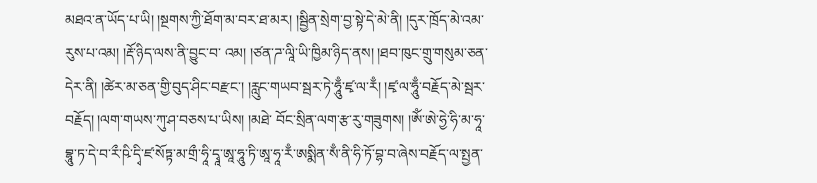མཐའ་ན་ཡོད་པ་ཡི། །སྔགས་ཀྱི་ཐོག་མ་བར་ཐ་མར། །སྦྱིན་སྲེག་བྱ་སྟེ་དེ་མེ་ནི། །དུར་ཁྲོད་མེ་འམ་རུས་པ་འམ། །རྡོ་ཉིད་ལས་ནི་བྱུང་བ་ འམ། །ཙན་ཌ་ལཱི་ཡི་ཁྱིམ་ཉིད་ནས། །ཐབ་ཁུང་གྲུ་གསུམ་ཅན་དེར་ནི། །ཚེར་མ་ཅན་གྱི་བུད་ཤིང་བརྫང་། །རླུང་གཡབ་སྦར་ཏེ་ཧཱུྃ་ཛྭ་ལ་རྃ། །ཛྭ་ལ་ཧཱུྃ་བརྗོད་མེ་སྦར་བརྗོད། །ལག་གཡས་ཀུ་ཤ་བཅས་པ་ཡིས། །མཐེ་ བོང་སྲིན་ལག་རྩ་རུ་གཟུགས། །ཨོཾ་ཨེ་ཧྱེ་ཧི་མ་ཧཱ་བྷཱུ་ཏ་དེ་བ་རྀ་ཥི་དྭི་ཛ་སོཏྟ་མ་གྲྀ་ཧཱི་དྭཱ་ཨཱ་ཧཱུ་ཏི་ཨཱ་ཧཱ་རྃ་ཨསྨིན་སྃ་ནི་ཧི་ཏོ་བྷ་བ་ཞེས་བརྗོད་ལ་སྤྱན་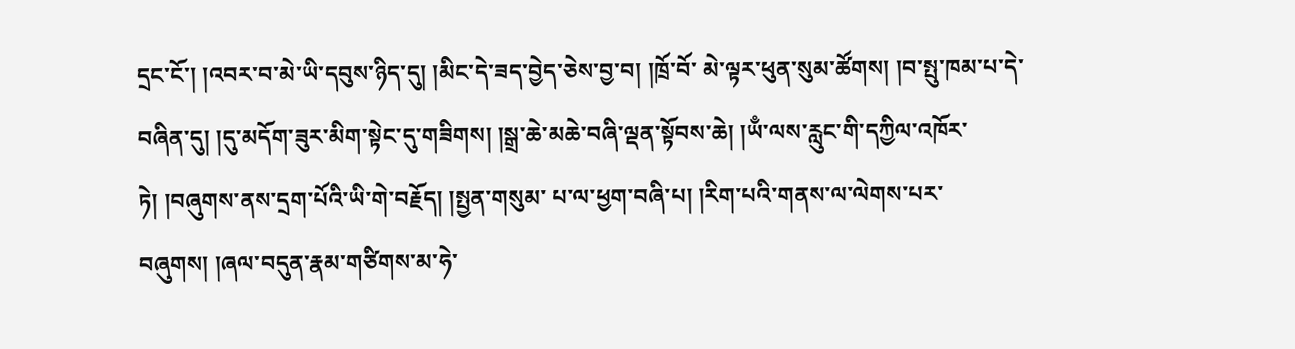དྲང་ངོ་། །འབར་བ་མེ་ཡི་དབུས་ཉིད་དུ། །མིང་དེ་ཟད་བྱེད་ཅེས་བྱ་བ། །ཁྲོ་བོ་ མེ་ལྟར་ཕུན་སུམ་ཚོགས། །བ་སྤུ་ཁམ་པ་དེ་བཞིན་དུ། །དུ་མདོག་ཟུར་མིག་སྟེང་དུ་གཟིགས། །སྒྲ་ཆེ་མཆེ་བཞི་ལྡན་སྟོབས་ཆེ། །ཡྃ་ལས་རླུང་གི་དཀྱིལ་འཁོར་ཏེ། །བཞུགས་ནས་དྲག་པོའི་ཡི་གེ་བརྗོད། །སྤྱན་གསུམ་ པ་ལ་ཕྱག་བཞི་པ། །རིག་པའི་གནས་ལ་ལེགས་པར་བཞུགས། །ཞལ་བདུན་རྣམ་གཙིགས་མ་ཧེ་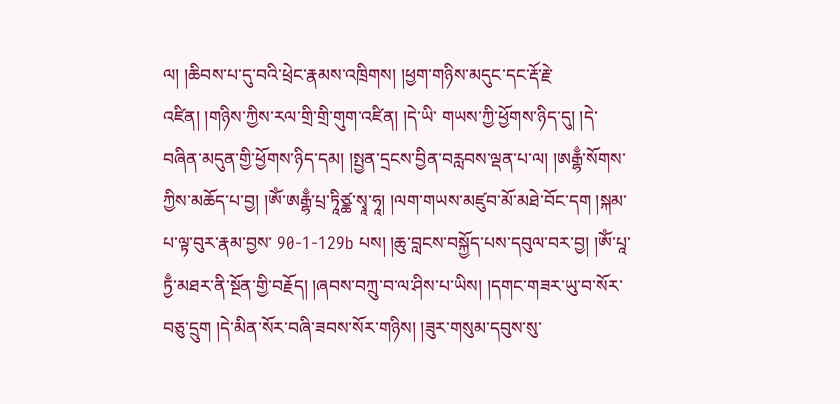ལ། །ཆིབས་པ་དུ་བའི་ཕྲེང་རྣམས་འཁྲིགས། །ཕྱག་གཉིས་མདུང་དང་རྡོ་རྗེ་འཛིན། །གཉིས་ཀྱིས་རལ་གྲི་གྲི་གུག་འཛིན། །དེ་ཡི་ གཡས་ཀྱི་ཕྱོགས་ཉིད་དུ། །དེ་བཞིན་མདུན་གྱི་ཕྱོགས་ཉིད་དམ། །སྤྱན་དྲངས་བྱིན་བརླབས་ལྡན་པ་ལ། །ཨརྒྷྃ་སོགས་ཀྱིས་མཆོད་པ་བྱ། །ཨོཾ་ཨརྒྷྃ་པྲ་ཏཱིཙྪ་སྭཱ་ཧཱ། །ལག་གཡས་མཛུབ་མོ་མཐེ་བོང་དག །སྐམ་པ་ལྟ་བུར་རྣམ་བྱས་ 90-1-129b པས། །ཆུ་བླངས་བསྐྱོད་པས་དབུལ་བར་བྱ། །ཨོཾ་པཱ་ཏྱྃ་མཐར་ནི་སྔོན་གྱི་བརྗོད། །ཞབས་བཀྲུ་བ་ལ་ཤིས་པ་ཡིས། །དགང་གཟར་ཡུ་བ་སོར་བཅུ་དྲུག །དེ་མིན་སོར་བཞི་ཟབས་སོར་གཉིས། །ཟུར་གསུམ་དབུས་སུ་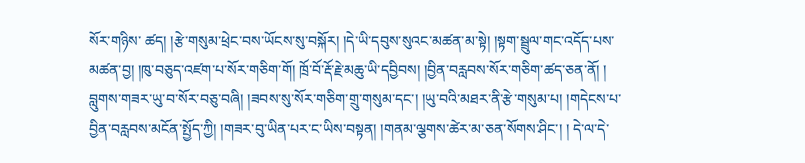སོར་གཉིས་ ཚད། །རྩེ་གསུམ་ཕྲེང་བས་ཡོངས་སུ་བསྐོར། །དེ་ཡི་དབུས་སུའང་མཚན་མ་སྟེ། །སྟག་སྦྲུལ་གང་འདོད་པས་མཚན་བྱ། །ཁུ་བཅུད་འཛག་པ་སོར་གཅིག་གོ། ཁྲོ་བོ་རྡོ་རྗེ་མཆུ་ཡི་དབྱིབས། །བྱིན་བརླབས་སོར་གཅིག་ཚད་ཅན་ནོ། ། བླུགས་གཟར་ཡུ་བ་སོར་བཅུ་བཞི། །ཟབས་སུ་སོར་གཅིག་གྲུ་གསུམ་དང་། །ཡུ་བའི་མཐར་ནི་རྩེ་གསུམ་པ། །གདེངས་པ་བྱིན་བརླབས་མངོན་སྤྱོད་ཀྱི། །གཟར་བུ་ཡིན་པར་ང་ཡིས་བསྟན། །གནམ་ལྕགས་ཚེར་མ་ཅན་སོགས་ཤིང་། ། དེ་ལ་དེ་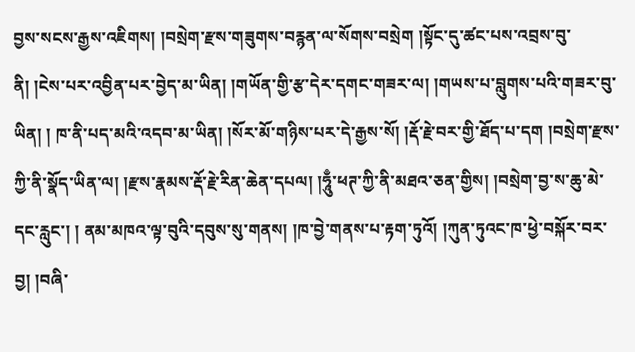བྱས་སངས་རྒྱས་འཇིགས། །བསྲེག་རྫས་གཟུགས་བརྙན་ལ་སོགས་བསྲེག །སྟོང་དུ་ཚང་པས་འབྲས་བུ་ནི། །ངེས་པར་འབྱིན་པར་བྱེད་མ་ཡིན། །གཡོན་གྱི་རྩ་དེར་དགང་གཟར་ལ། །གཡས་པ་བླུགས་པའི་གཟར་བུ་ཡིན། ། ཁ་ནི་པད་མའི་འདབ་མ་ཡིན། །སོར་མོ་གཉིས་པར་དེ་རྒྱས་སོ། །རྡོ་རྗེ་བར་གྱི་ཐོད་པ་དག །བསྲེག་རྫས་ཀྱི་ནི་སྣོད་ཡིན་ལ། །རྫས་རྣམས་རྡོ་རྗེ་རིན་ཆེན་དཔལ། །ཧཱུྃ་ཕཊ་ཀྱི་ནི་མཐའ་ཅན་གྱིས། །བསྲེག་བྱ་ས་ཆུ་མེ་དང་རླུང་། ། ནམ་མཁའ་ལྟ་བུའི་དབུས་སུ་གནས། །ཁ་བྱེ་གནས་པ་རྟག་ཏུའོ། །ཀུན་ཏུའང་ཁ་ཕྱེ་བསྐོར་བར་བྱ། །བཞི་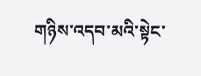གཉིས་འདབ་མའི་སྟེང་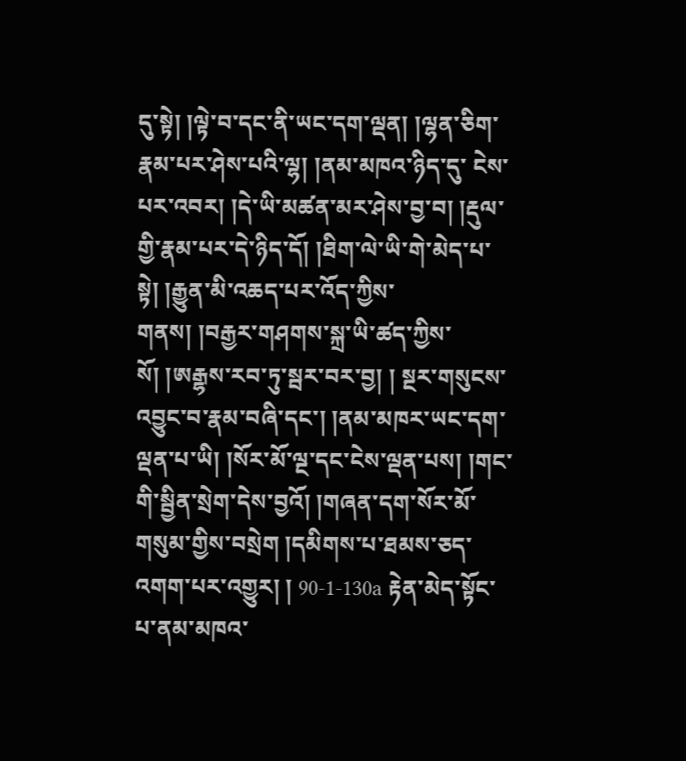དུ་སྟེ། །ལྟེ་བ་དང་ནི་ཡང་དག་ལྡན། །ལྷན་ཅིག་རྣམ་པར་ཤེས་པའི་ལྷ། །ནམ་མཁའ་ཉིད་དུ་ ངེས་པར་འབར། །དེ་ཡི་མཚན་མར་ཤེས་བྱ་བ། །རྡུལ་གྱི་རྣམ་པར་དེ་ཉིད་དོ། །ཐིག་ལེ་ཡི་གེ་མེད་པ་སྟེ། །རྒྱུན་མི་འཆད་པར་འོད་ཀྱིས་གནས། །བརྒྱར་གཤགས་སྐྲ་ཡི་ཚད་ཀྱིས་སོ། །ཨརྒྷས་རབ་ཏུ་སྦར་བར་བྱ། ། སྔར་གསུངས་འབྱུང་བ་རྣམ་བཞི་དང་། །ནམ་མཁར་ཡང་དག་ལྡན་པ་ཡི། །སོར་མོ་ལྔ་དང་ངེས་ལྡན་པས། །གང་གི་སྦྱིན་སྲེག་དེས་བྱའོ། །གཞན་དག་སོར་མོ་གསུམ་གྱིས་བསྲེག །དམིགས་པ་ཐམས་ཅད་འགག་པར་འགྱུར། ། 90-1-130a རྟེན་མེད་སྟོང་པ་ནམ་མཁའ་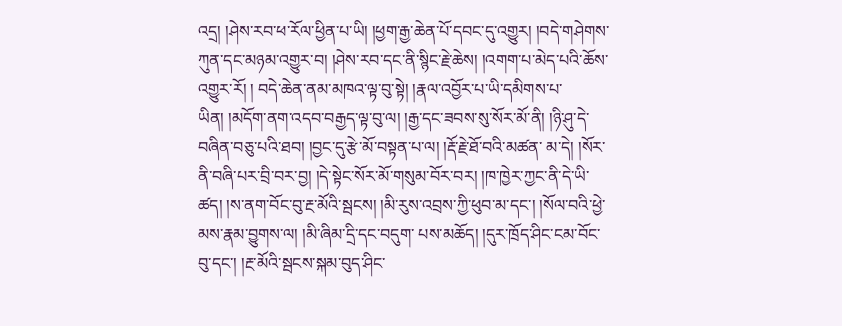འདྲ། །ཤེས་རབ་ཕ་རོལ་ཕྱིན་པ་ཡི། །ཕྱག་རྒྱ་ཆེན་པོ་དབང་དུ་འགྱུར། །བདེ་གཤེགས་ཀུན་དང་མཉམ་འགྱུར་བ། །ཤེས་རབ་དང་ནི་སྙིང་རྗེ་ཆེས། །འགག་པ་མེད་པའི་ཆོས་འགྱུར་རོ། ། བདེ་ཆེན་ནམ་མཁའ་ལྟ་བུ་སྟེ། །རྣལ་འབྱོར་པ་ཡི་དམིགས་པ་ཡིན། །མདོག་ནག་འདབ་བརྒྱད་ལྟ་བུ་ལ། །རྒྱ་དང་ཟབས་སུ་སོར་མོ་ནི། །ཉི་ཤུ་དེ་བཞིན་བཅུ་པའི་ཐབ། །བྱང་དུ་རྩེ་མོ་བསྟན་པ་ལ། །རྡོ་རྗེ་ཐོ་བའི་མཚན་ མ་དེ། །སོར་ནི་བཞི་པར་བྲི་བར་བྱ། །དེ་སྟེང་སོར་མོ་གསུམ་བོར་བར། །ཁ་ཁྱེར་ཀྱང་ནི་དེ་ཡི་ཚད། །ས་ནག་བོང་བུ་རྔ་མོའི་སྦངས། །མི་རུས་འབྲས་ཀྱི་ཕུབ་མ་དང་། །སོལ་བའི་ཕྱེ་མས་རྣམ་བྱུགས་ལ། །མི་ཞིམ་དྲི་དང་བདུག་ པས་མཆོད། །དུར་ཁྲོད་ཤིང་ངམ་བོང་བུ་དང་། །རྔ་མོའི་སྦངས་སྐམ་བུད་ཤིང་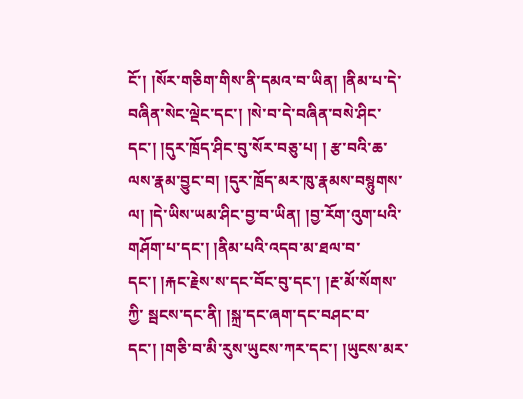ངོ་། །སོར་གཅིག་གིས་ནི་དམའ་བ་ཡིན། །ནིམ་པ་དེ་བཞིན་སེང་ལྡེང་དང་། །སེ་བ་དེ་བཞིན་བསེ་ཤིང་དང་། །དུར་ཁྲོད་ཤིང་བུ་སོར་བཅུ་པ། ། རྩ་བའི་ཆ་ལས་རྣམ་བྱུང་བ། །དུར་ཁྲོད་མར་ཁུ་རྣམས་བསྙུགས་ལ། །དེ་ཡིས་ཡམ་ཤིང་བྱ་བ་ཡིན། །བྱ་རོག་འུག་པའི་གཤོག་པ་དང་། །ནིམ་པའི་འདབ་མ་ཐལ་བ་དང་། །རྐང་རྗེས་ས་དང་བོང་བུ་དང་། །རྔ་མོ་སོགས་ཀྱི་ སྦངས་དང་ནི། །སྐྲ་དང་ཞག་དང་བཤང་བ་དང་། །གཅི་བ་མི་རུས་ཡུངས་ཀར་དང་། །ཡུངས་མར་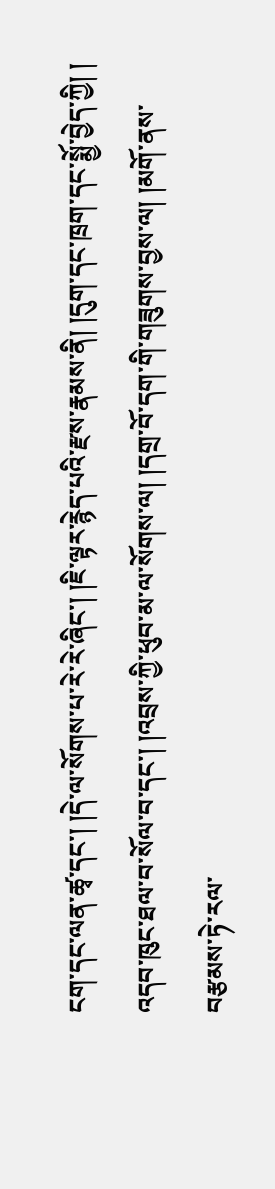ངག་དང་ལན་ཚྭ་དང་། །དེ་ལ་སོགས་པ་རེ་རེ་ཞིང་། །ཇི་ལྟར་རྙེད་པའི་རྫས་རྣམས་ནི། །དུག་དང་ཁྲག་དང་སྨྱོ་བྱེད་ཀྱི། ། འདབ་ཁུང་ཐལ་བ་སོལ་བ་དང་། །འབྲས་ཀྱི་ཕུབ་མ་ལ་སོགས་ལ། །དགྲ་བོ་དག་གི་གཟུགས་བྱས་ལ། །མགོ་ནས་བརྩམས་ཏེ་རལ་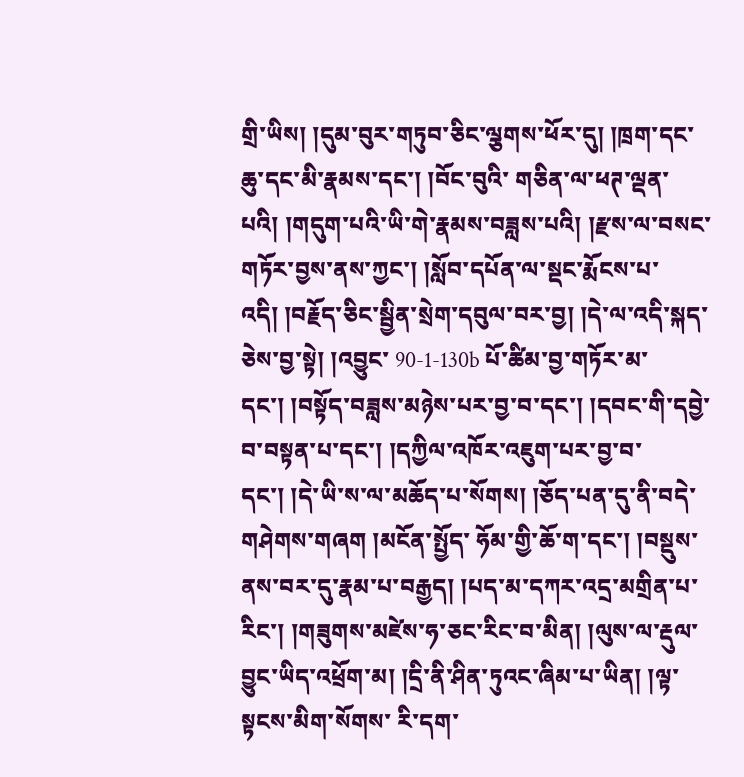གྲི་ཡིས། །དུམ་བུར་གཏུབ་ཅིང་ལྕགས་ཕོར་དུ། །ཁྲག་དང་ཆུ་དང་མི་རྣམས་དང་། །བོང་བུའི་ གཅིན་ལ་ཕཊ་ལྡན་པའི། །གདུག་པའི་ཡི་གེ་རྣམས་བཟླས་པའི། །རྫས་ལ་བསང་གཏོར་བྱས་ནས་ཀྱང་། །སློབ་དཔོན་ལ་སྡང་རྨོངས་པ་འདི། །བརྗོད་ཅིང་སྦྱིན་སྲེག་དབུལ་བར་བྱ། །དེ་ལ་འདི་སྐད་ཅེས་བྱ་སྟེ། །འབྱུང་ 90-1-130b པོ་ཚིམ་བྱ་གཏོར་མ་དང་། །བསྟོད་བཟླས་མཉེས་པར་བྱ་བ་དང་། །དབང་གི་དབྱེ་བ་བསྟན་པ་དང་། །དཀྱིལ་འཁོར་འཇུག་པར་བྱ་བ་དང་། །དེ་ཡི་ས་ལ་མཆོད་པ་སོགས། །ཅོད་པན་དུ་ནི་བདེ་གཤེགས་གཞག །མངོན་སྤྱོད་ ཧོམ་གྱི་ཆོ་ག་དང་། །བསྡུས་ནས་བར་དུ་རྣམ་པ་བརྒྱད། །པད་མ་དཀར་འདྲ་མགྲིན་པ་རིང་། །གཟུགས་མཛེས་ཧ་ཅང་རིང་བ་མིན། །ལུས་ལ་རྡུལ་བྱུང་ཡིད་འཕྲོག་མ། །དྲི་ནི་ཤིན་ཏུའང་ཞིམ་པ་ཡིན། །ལྟ་སྟངས་མིག་སོགས་ རི་དག་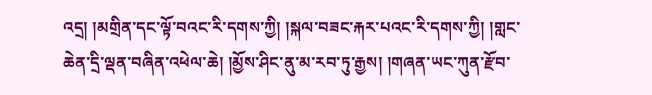འདྲ། །མགྲིན་དང་ལྟོ་བའང་རི་དགས་ཀྱི། །སྐལ་བཟང་རྐར་པའང་རི་དགས་ཀྱི། །གླང་ཆེན་དྲི་ལྡན་བཞིན་འཕེལ་ཆེ། །མྱོས་ཤིང་ནུ་མ་རབ་ཏུ་རྒྱས། །གཞན་ཡང་ཀུན་རྫོབ་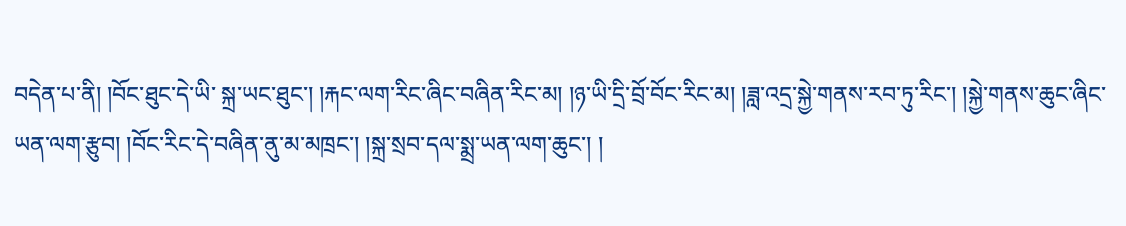བདེན་པ་ནི། །བོང་ཐུང་དེ་ཡི་ སྐྲ་ཡང་ཐུང་། །རྐང་ལག་རིང་ཞིང་བཞིན་རིང་མ། །ཉ་ཡི་དྲི་བྲོ་བོང་རིང་མ། །ཟླ་འདྲ་སྐྱེ་གནས་རབ་ཏུ་རིང་། །སྐྱེ་གནས་ཆུང་ཞིང་ཡན་ལག་རྩུབ། །བོང་རིང་དེ་བཞིན་ནུ་མ་མཁྲང་། །སྐྲ་སྲབ་དལ་སྨྲ་ཡན་ལག་ཆུང་། །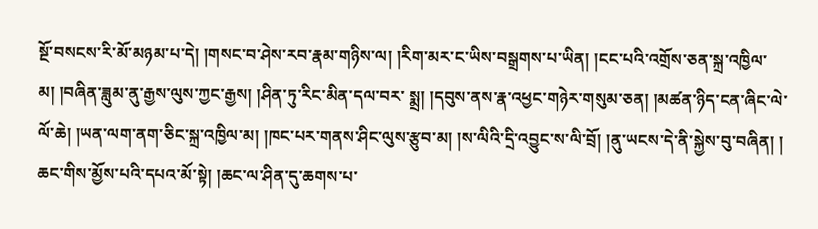སྔོ་བསངས་རི་མོ་མཉམ་པ་དེ། །གསང་བ་ཤེས་རབ་རྣམ་གཉིས་ལ། །རིག་མར་ང་ཡིས་བསྒྲགས་པ་ཡིན། །ངང་པའི་འགྲོས་ཅན་སྐྲ་འཁྱིལ་མ། །བཞིན་ཟླུམ་ནུ་རྒྱས་ལུས་ཀྱང་རྒྱས། །ཤིན་ཏུ་རིང་མིན་དལ་བར་ སྨྲ། །དབུས་ནས་རྣ་འཕྱང་གཉེར་གསུམ་ཅན། །མཚན་ཉིད་ངན་ཞིང་ལེ་ལོ་ཆེ། །ཡན་ལག་ནག་ཅིང་སྐྲ་འཁྱིལ་མ། །ཁང་པར་གནས་ཤིང་ལུས་རྩུབ་མ། །ས་ལིའི་དྲི་འབྱུང་ས་ལི་བྲོ། །ནུ་ཡངས་དེ་ནི་སྐྱེས་བུ་བཞིན། ། ཆང་གིས་མྱོས་པའི་དཔའ་མོ་སྟེ། །ཆང་ལ་ཤིན་དུ་ཆགས་པ་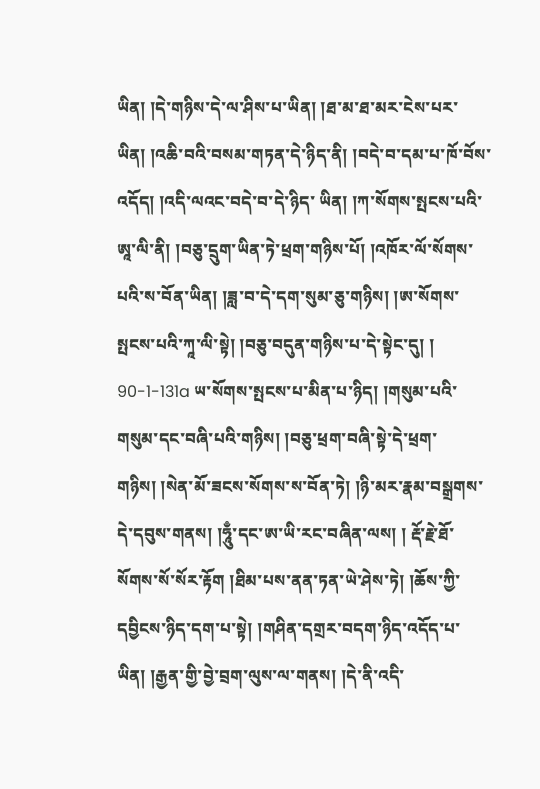ཡིན། །དེ་གཉིས་དེ་ལ་ཤིས་པ་ཡིན། །ཐ་མ་ཐ་མར་ངེས་པར་ཡིན། །འཆི་བའི་བསམ་གཏན་དེ་ཉིད་ནི། །བདེ་བ་དམ་པ་ཁོ་བོས་འདོད། །འདི་ལའང་བདེ་བ་དེ་ཉིད་ ཡིན། །ཀ་སོགས་སྤངས་པའི་ཨཱ་ལི་ནི། །བཅུ་དྲུག་ཡིན་ཏེ་ཕྲག་གཉིས་པོ། །འཁོར་ལོ་སོགས་པའི་ས་བོན་ཡིན། །ཟླ་བ་དེ་དག་སུམ་ཅུ་གཉིས། །ཨ་སོགས་སྤངས་པའི་ཀཱ་ལི་སྟེ། །བཅུ་བདུན་གཉིས་པ་དེ་སྟེང་དུ། ། 90-1-131a ཡ་སོགས་སྤངས་པ་མིན་པ་ཉིད། །གསུམ་པའི་གསུམ་དང་བཞི་པའི་གཉིས། །བཅུ་ཕྲག་བཞི་སྟེ་དེ་ཕྲག་གཉིས། །སེན་མོ་ཟངས་སོགས་ས་བོན་ཏེ། །ཉི་མར་རྣམ་བསྒྲགས་དེ་དབུས་གནས། །ཧཱུྃ་དང་ཨ་ཡི་རང་བཞིན་ལས། ། རྡོ་རྗེ་ཐོ་སོགས་སོ་སོར་རྟོག །ཐིམ་པས་ནན་ཏན་ཡེ་ཤེས་ཏེ། །ཆོས་ཀྱི་དབྱིངས་ཉིད་དག་པ་སྟེ། །གཤིན་དགྲར་བདག་ཉིད་འདོད་པ་ཡིན། །རྒྱན་གྱི་བྱེ་བྲག་ལུས་ལ་གནས། །དེ་ནི་འདི་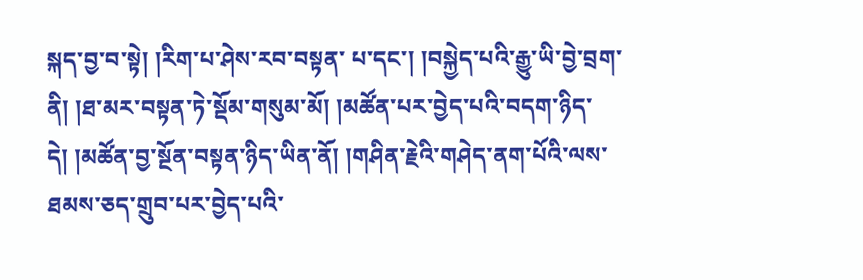སྐད་བྱ་བ་སྟེ། །རིག་པ་ཤེས་རབ་བསྟན་ པ་དང་། །བསྐྱེད་པའི་རྒྱུ་ཡི་བྱེ་བྲག་ནི། །ཐ་མར་བསྟན་ཏེ་སྡོམ་གསུམ་མོ། །མཚོན་པར་བྱེད་པའི་བདག་ཉིད་དེ། །མཚོན་བྱ་སྔོན་བསྟན་ཉིད་ཡིན་ནོ། །གཤིན་རྗེའི་གཤེད་ནག་པོའི་ལས་ཐམས་ཅད་གྲུབ་པར་བྱེད་པའི་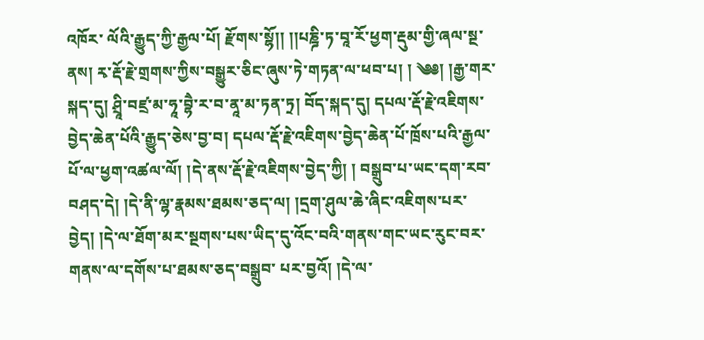འཁོར་ ལོའི་རྒྱུད་ཀྱི་རྒྱལ་པོ། རྫོགས་སྷོ།། །།པཎྜི་ཏ་བཱ་རོ་ཕྱག་རྡུམ་གྱི་ཞལ་སྔ་ནས། རྭ་རྡོ་རྗེ་གྲགས་ཀྱིས་བསྒྱུར་ཅིང་ཞུས་ཏེ་གཏན་ལ་ཕབ་པ། ། ༄༅། །རྒྱ་གར་སྐད་དུ། ཤྲཱི་བཛྲ་མ་ཧཱ་བྷཻ་ར་བ་ནཱ་མ་ཏན་ཏྲ། བོད་སྐད་དུ། དཔལ་རྡོ་རྗེ་འཇིགས་བྱེད་ཆེན་པོའི་རྒྱུད་ཅེས་བྱ་བ། དཔལ་རྡོ་རྗེ་འཇིགས་བྱེད་ཆེན་པོ་ཁྲོས་པའི་རྒྱལ་པོ་ལ་ཕྱག་འཚལ་ལོ། །དེ་ནས་རྡོ་རྗེ་འཇིགས་བྱེད་ཀྱི། ། བསྒྲུབ་པ་ཡང་དག་རབ་བཤད་དེ། །དེ་ནི་ལྷ་རྣམས་ཐམས་ཅད་ལ། །དྲག་ཤུལ་ཆེ་ཞིང་འཇིགས་པར་བྱེད། །དེ་ལ་ཐོག་མར་སྔགས་པས་ཡིད་དུ་འོང་བའི་གནས་གང་ཡང་རུང་བར་གནས་ལ་དགོས་པ་ཐམས་ཅད་བསྒྲུབ་ པར་བྱའོ། །དེ་ལ་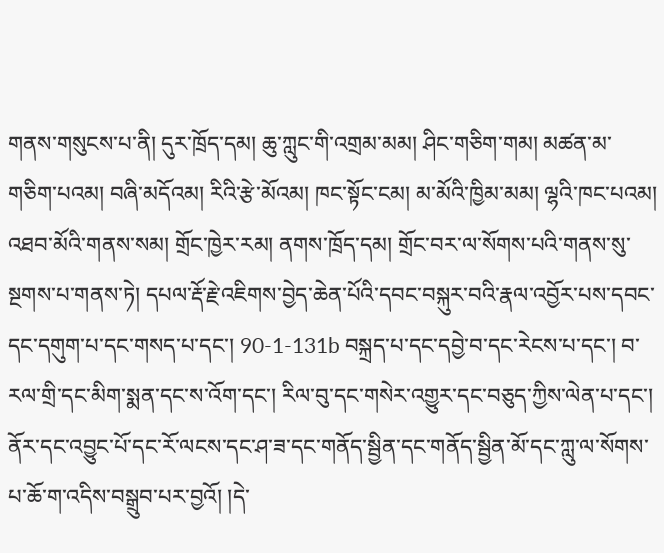གནས་གསུངས་པ་ནི། དུར་ཁྲོད་དམ། ཆུ་ཀླུང་གི་འགྲམ་མམ། ཤིང་གཅིག་གམ། མཚན་མ་གཅིག་པའམ། བཞི་མདོའམ། རིའི་རྩེ་མོའམ། ཁང་སྟོང་ངམ། མ་མོའི་ཁྱིམ་མམ། ལྷའི་ཁང་པའམ། འཐབ་མོའི་གནས་སམ། གྲོང་ཁྱེར་རམ། ནགས་ཁྲོད་དམ། གྲོང་བར་ལ་སོགས་པའི་གནས་སུ་སྔགས་པ་གནས་ཏེ། དཔལ་རྡོ་རྗེ་འཇིགས་བྱེད་ཆེན་པོའི་དབང་བསྐུར་བའི་རྣལ་འབྱོར་པས་དབང་དང་དགུག་པ་དང་གསད་པ་དང་། 90-1-131b བསྐྲད་པ་དང་དབྱེ་བ་དང་རེངས་པ་དང་། བ་རལ་གྲི་དང་མིག་སྨན་དང་ས་འོག་དང་། རིལ་བུ་དང་གསེར་འགྱུར་དང་བཅུད་ཀྱིས་ལེན་པ་དང་། ནོར་དང་འབྱུང་པོ་དང་རོ་ལངས་དང་ཤ་ཟ་དང་གནོད་སྦྱིན་དང་གནོད་སྦྱིན་མོ་དང་ཀླུ་ལ་སོགས་ པ་ཆོ་ག་འདིས་བསྒྲུབ་པར་བྱའོ། །དེ་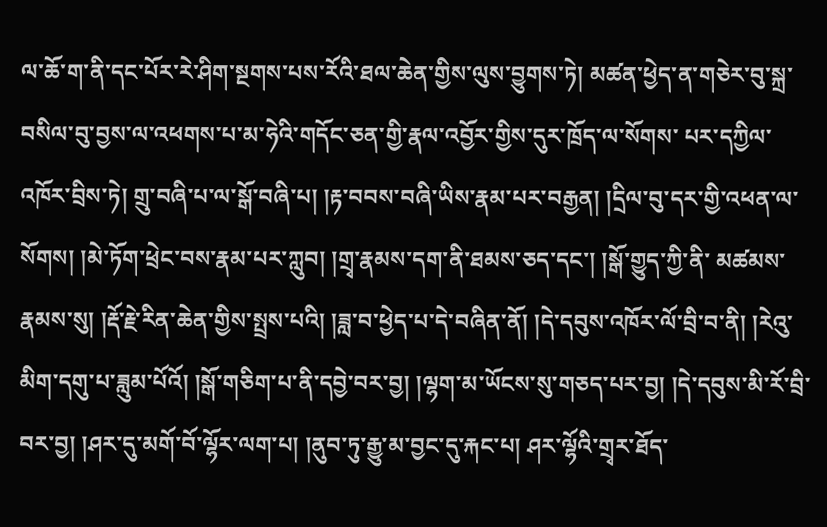ལ་ཆོ་ག་ནི་དང་པོར་རེ་ཤིག་སྔགས་པས་རོའི་ཐལ་ཆེན་གྱིས་ལུས་བྱུགས་ཏེ། མཚན་ཕྱེད་ན་གཅེར་བུ་སྐྲ་བསིལ་བུ་བྱས་ལ་འཕགས་པ་མ་ཧེའི་གདོང་ཅན་གྱི་རྣལ་འབྱོར་གྱིས་དུར་ཁྲོད་ལ་སོགས་ པར་དཀྱིལ་འཁོར་བྲིས་ཏེ། གྲུ་བཞི་པ་ལ་སྒོ་བཞི་པ། །རྟ་བབས་བཞི་ཡིས་རྣམ་པར་བརྒྱན། །དྲིལ་བུ་དར་གྱི་འཕན་ལ་སོགས། །མེ་ཏོག་ཕྲེང་བས་རྣམ་པར་ཀླུབ། །གྲྭ་རྣམས་དག་ནི་ཐམས་ཅད་དང་། །སྒོ་གྱུད་ཀྱི་ནི་ མཚམས་རྣམས་སུ། །རྡོ་རྗེ་རིན་ཆེན་གྱིས་སྤྲས་པའི། །ཟླ་བ་ཕྱེད་པ་དེ་བཞིན་ནོ། །དེ་དབུས་འཁོར་ལོ་བྲི་བ་ནི། །རེའུ་མིག་དགུ་པ་ཟླུམ་པོའོ། །སྒོ་གཅིག་པ་ནི་དབྱེ་བར་བྱ། །ལྷག་མ་ཡོངས་སུ་གཅད་པར་བྱ། །དེ་དབུས་མི་རོ་བྲི་ བར་བྱ། །ཤར་དུ་མགོ་བོ་ལྷོར་ལག་པ། །ནུབ་ཏུ་རྒྱུ་མ་བྱང་དུ་རྐང་པ། ཤར་ལྷོའི་གྲྭར་ཐོད་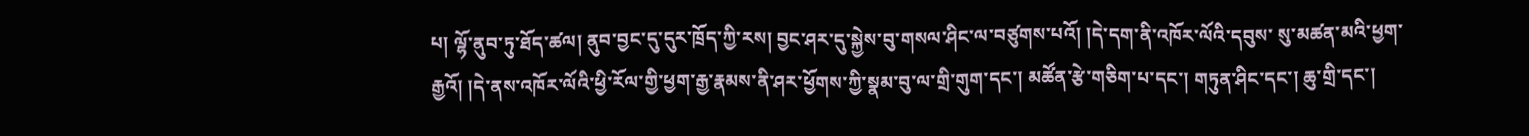པ། ལྷོ་ནུབ་ཏུ་ཐོད་ཚལ། ནུབ་བྱང་དུ་དུར་ཁྲོད་ཀྱི་རས། བྱང་ཤར་དུ་སྐྱེས་བུ་གསལ་ཤིང་ལ་བཙུགས་པའོ། །དེ་དག་ནི་འཁོར་ལོའི་དབུས་ སུ་མཚན་མའི་ཕྱག་རྒྱའོ། །དེ་ནས་འཁོར་ལོའི་ཕྱི་རོལ་གྱི་ཕྱག་རྒྱ་རྣམས་ནི་ཤར་ཕྱོགས་ཀྱི་སྣམ་བུ་ལ་གྲི་གུག་དང་། མཚོན་རྩེ་གཅིག་པ་དང་། གཏུན་ཤིང་དང་། ཆུ་གྲི་དང་།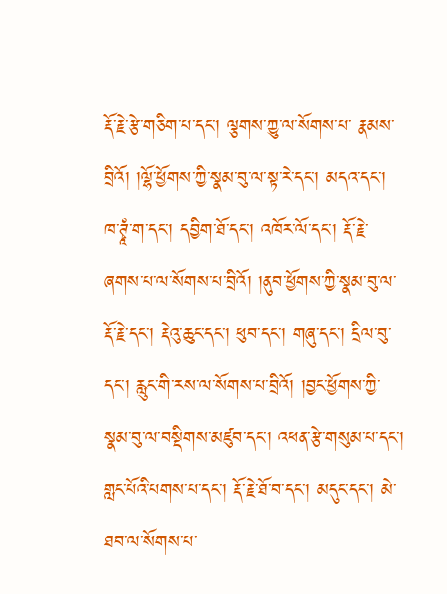རྡོ་རྗེ་རྩེ་གཅིག་པ་དང་། ལྕགས་ཀྱུ་ལ་སོགས་པ་ རྣམས་བྲིའོ། །ལྷོ་ཕྱོགས་ཀྱི་སྣམ་བུ་ལ་སྟ་རེ་དང་། མདའ་དང་། ཁ་ཊྭཱཾ་ག་དང་། དབྱིག་ཐོ་དང་། འཁོར་ལོ་དང་། རྡོ་རྗེ་ཞགས་པ་ལ་སོགས་པ་བྲིའོ། །ནུབ་ཕྱོགས་ཀྱི་སྣམ་བུ་ལ་རྡོ་རྗེ་དང་། རྡེའུ་ཆུང་དང་། ཕུབ་དང་། གཞུ་དང་། དྲིལ་བུ་དང་། རླུང་གི་རས་ལ་སོགས་པ་བྲིའོ། །བྱང་ཕྱོགས་ཀྱི་སྣམ་བུ་ལ་བསྡིགས་མཛུབ་དང་། འཕན་རྩེ་གསུམ་པ་དང་། གླང་པོའི་པགས་པ་དང་། རྡོ་རྗེ་ཐོ་བ་དང་། མདུང་དང་། མེ་ཐབ་ལ་སོགས་པ་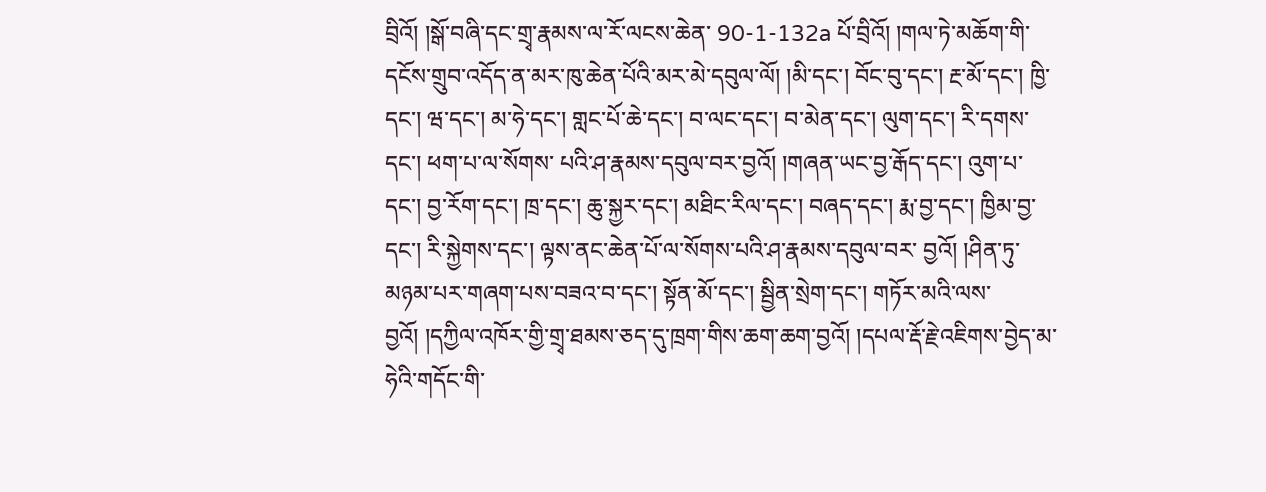བྲིའོ། །སྒོ་བཞི་དང་གྲྭ་རྣམས་ལ་རོ་ལངས་ཆེན་ 90-1-132a པོ་བྲིའོ། །གལ་ཏེ་མཆོག་གི་དངོས་གྲུབ་འདོད་ན་མར་ཁུ་ཆེན་པོའི་མར་མེ་དབུལ་ལོ། །མི་དང་། བོང་བུ་དང་། རྔ་མོ་དང་། ཁྱི་དང་། ཝ་དང་། མ་ཧེ་དང་། གླང་པོ་ཆེ་དང་། བ་ལང་དང་། བ་མེན་དང་། ལུག་དང་། རི་དགས་དང་། ཕག་པ་ལ་སོགས་ པའི་ཤ་རྣམས་དབུལ་བར་བྱའོ། །གཞན་ཡང་བྱ་རྒོད་དང་། འུག་པ་དང་། བྱ་རོག་དང་། ཁྲ་དང་། ཆུ་སྐྱར་དང་། མཐིང་རིལ་དང་། བཞད་དང་། རྨ་བྱ་དང་། ཁྱིམ་བྱ་དང་། རི་སྐྱེགས་དང་། ལྟས་ནང་ཆེན་པོ་ལ་སོགས་པའི་ཤ་རྣམས་དབུལ་བར་ བྱའོ། །ཤིན་ཏུ་མཉམ་པར་གཞག་པས་བཟའ་བ་དང་། སྟོན་མོ་དང་། སྦྱིན་སྲེག་དང་། གཏོར་མའི་ལས་བྱའོ། །དཀྱིལ་འཁོར་གྱི་གྲྭ་ཐམས་ཅད་དུ་ཁྲག་གིས་ཆག་ཆག་བྱའོ། །དཔལ་རྡོ་རྗེ་འཇིགས་བྱེད་མ་ཧེའི་གདོང་གི་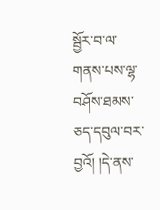སྦྱོར་བ་ལ་ གནས་པས་ལྷ་བཤོས་ཐམས་ཅད་དབུལ་བར་བྱའོ། །དེ་ནས་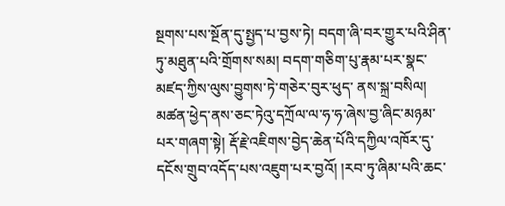སྔགས་པས་སྔོན་དུ་སྤྱད་པ་བྱས་ཏེ། བདག་ཞི་བར་གྱུར་པའི་ཤིན་ཏུ་མཐུན་པའི་གྲོགས་སམ། བདག་གཅིག་པུ་རྣམ་པར་སྣང་མཛད་ཀྱིས་ལུས་བྱུགས་ཏེ་གཅེར་བུར་ཕུད་ ནས་སྐྲ་བསིལ། མཚན་ཕྱེད་ནས་ཅང་ཏེའུ་དཀྲོལ་ལ་ཧ་ཧ་ཞེས་བྱ་ཞིང་མཉམ་པར་གཞག་སྟེ། རྡོ་རྗེ་འཇིགས་བྱེད་ཆེན་པོའི་དཀྱིལ་འཁོར་དུ་དངོས་གྲུབ་འདོད་པས་འཇུག་པར་བྱའོ། །རབ་ཏུ་ཞིམ་པའི་ཆང་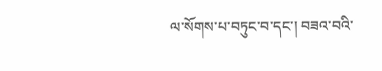ལ་སོགས་པ་བཏུང་བ་དང་། བཟའ་བའི་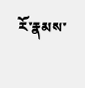རོ་རྣམས་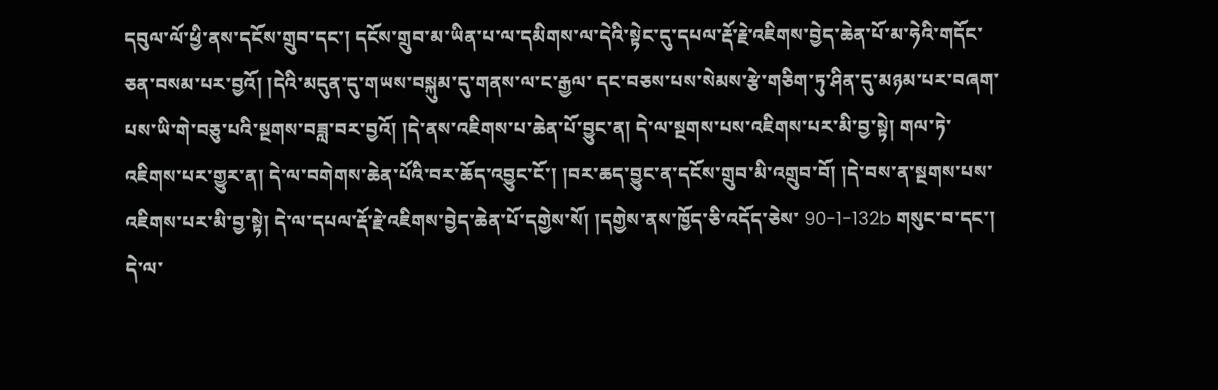དབུལ་ལོ་ཕྱི་ནས་དངོས་གྲུབ་དང་། དངོས་གྲུབ་མ་ཡིན་པ་ལ་དམིགས་ལ་དེའི་སྟེང་དུ་དཔལ་རྡོ་རྗེ་འཇིགས་བྱེད་ཆེན་པོ་མ་ཧེའི་གདོང་ཅན་བསམ་པར་བྱའོ། །དེའི་མདུན་དུ་གཡས་བསྐུམ་དུ་གནས་ལ་ང་རྒྱལ་ དང་བཅས་པས་སེམས་རྩེ་གཅིག་ཏུ་ཤིན་དུ་མཉམ་པར་བཞག་པས་ཡི་གེ་བཅུ་པའི་སྔགས་བཟླ་བར་བྱའོ། །དེ་ནས་འཇིགས་པ་ཆེན་པོ་བྱུང་ན། དེ་ལ་སྔགས་པས་འཇིགས་པར་མི་བྱ་སྟེ། གལ་ཏེ་འཇིགས་པར་གྱུར་ན། དེ་ལ་བགེགས་ཆེན་པོའི་བར་ཆོད་འབྱུང་ངོ་། །བར་ཆད་བྱུང་ན་དངོས་གྲུབ་མི་འགྲུབ་བོ། །དེ་བས་ན་སྔགས་པས་འཇིགས་པར་མི་བྱ་སྟེ། དེ་ལ་དཔལ་རྡོ་རྗེ་འཇིགས་བྱེད་ཆེན་པོ་དགྱེས་སོ། །དགྱེས་ནས་ཁྱོད་ཅི་འདོད་ཅེས་ 90-1-132b གསུང་བ་དང་། དེ་ལ་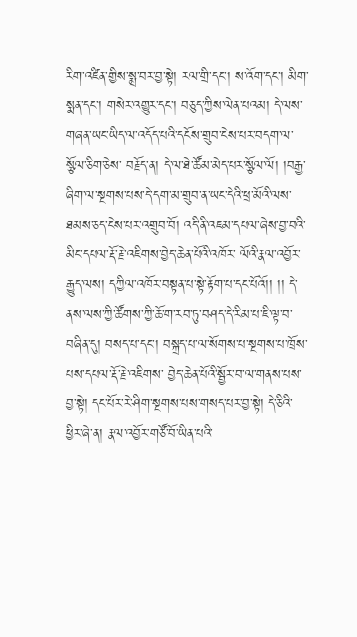རིག་འཛིན་གྱིས་སྨྲ་བར་བྱ་སྟེ། རལ་གྲི་དང་། ས་འོག་དང་། མིག་སྨན་དང་། གསེར་འགྱུར་དང་། བཅུད་ཀྱིས་ལེན་པའམ། དེ་ལས་གཞན་ཡང་ཡིད་ལ་འདོད་པའི་དངོས་གྲུབ་ངེས་པར་བདག་ལ་སྩོལ་ཅིག་ཅེས་ བརྗོད་ན། དེ་ལ་ཐེ་ཚོམ་མེད་པར་སྩོལ་ལོ། །བརྒྱ་ཞིག་ལ་སྔགས་པས་དེ་དག་མ་གྲུབ་ན་ཡང་དེའི་ཕྲ་མོའི་ལས་ཐམས་ཅད་ངེས་པར་འགྲུབ་བོ། འདི་ནི་འཇམ་དཔལ་ཞེས་བྱ་བའི་མིང་དཔལ་རྡོ་རྗེ་འཇིགས་བྱེད་ཆེན་པོའི་འཁོར་ ལོའི་རྣལ་འབྱོར་རྒྱུད་ལས། དཀྱིལ་འཁོར་བསྟན་པ་སྟེ་རྟོག་པ་དང་པོའོ།། །། དེ་ནས་ལས་ཀྱི་ཚོགས་ཀྱི་ཆོ་ག་རབ་ཏུ་བཤད་དེ་རིམ་པ་ཇི་ལྟ་བ་བཞིན་དུ། བསད་པ་དང་། བསྐྲད་པ་ལ་སོགས་པ་སྔགས་པ་ཁྲོས་པས་དཔལ་རྡོ་རྗེ་འཇིགས་ བྱེད་ཆེན་པོའི་སྦྱོར་བ་ལ་གནས་པས་བྱ་སྟེ། དང་པོར་རེ་ཤིག་སྔགས་པས་གསད་པར་བྱ་སྟེ། དེ་ཅིའི་ཕྱིར་ཞེ་ན། རྣལ་འབྱོར་གཙོ་བོ་ཡིན་པའི་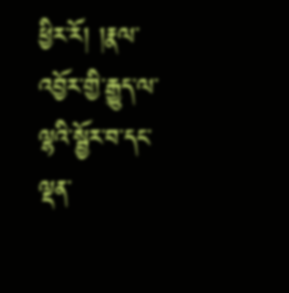ཕྱིར་རོ། །རྣལ་འབྱོར་གྱི་རྒྱུད་ལ་ལྷའི་སྦྱོར་བ་དང་ལྡན་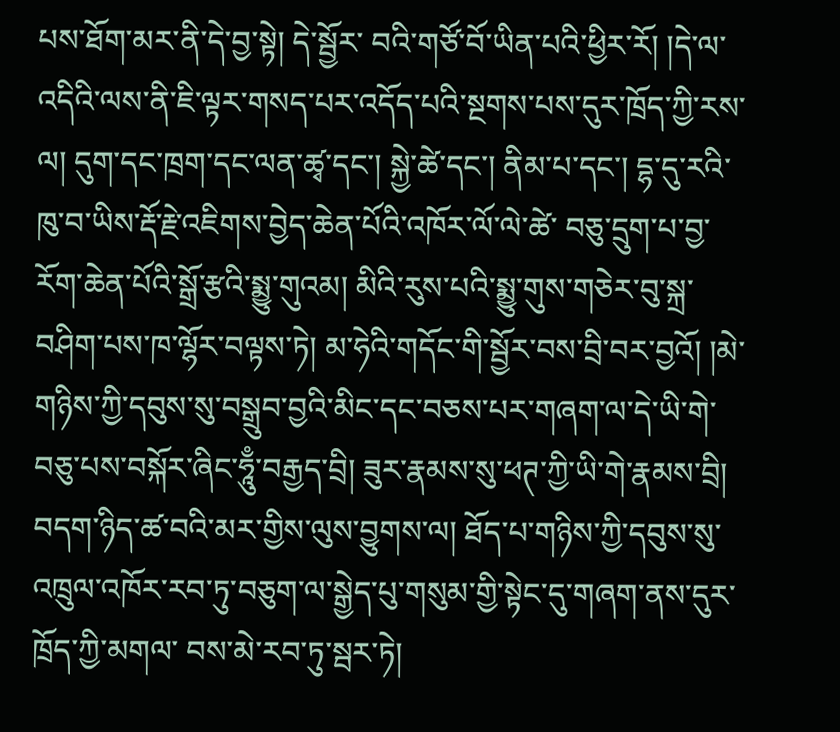པས་ཐོག་མར་ནི་དེ་བྱ་སྟེ། དེ་སྦྱོར་ བའི་གཙོ་བོ་ཡིན་པའི་ཕྱིར་རོ། །དེ་ལ་འདིའི་ལས་ནི་ཇི་ལྟར་གསད་པར་འདོད་པའི་སྔགས་པས་དུར་ཁྲོད་ཀྱི་རས་ལ། དུག་དང་ཁྲག་དང་ལན་ཚྭ་དང་། སྐྱེ་ཚེ་དང་། ནིམ་པ་དང་། དྷ་དུ་རའི་ཁུ་བ་ཡིས་རྡོ་རྗེ་འཇིགས་བྱེད་ཆེན་པོའི་འཁོར་ལོ་ལེ་ཚེ་ བཅུ་དྲུག་པ་བྱ་རོག་ཆེན་པོའི་སྒྲོ་རྩའི་སྨྱུ་གུའམ། མིའི་རུས་པའི་སྨྱུ་གུས་གཅེར་བུ་སྐྲ་བཤིག་པས་ཁ་ལྷོར་བལྟས་ཏེ། མ་ཧེའི་གདོང་གི་སྦྱོར་བས་བྲི་བར་བྱའོ། །མེ་གཉིས་ཀྱི་དབུས་སུ་བསྒྲུབ་བྱའི་མིང་དང་བཅས་པར་གཞག་ལ་དེ་ཡི་གེ་ བཅུ་པས་བསྐོར་ཞིང་ཧཱུྃ་བརྒྱད་བྲི། ཟུར་རྣམས་སུ་ཕཊ་ཀྱི་ཡི་གེ་རྣམས་བྲི། བདག་ཉིད་ཚ་བའི་མར་གྱིས་ལུས་བྱུགས་ལ། ཐོད་པ་གཉིས་ཀྱི་དབུས་སུ་འཁྲུལ་འཁོར་རབ་ཏུ་བཅུག་ལ་སྒྱེད་པུ་གསུམ་གྱི་སྟེང་དུ་གཞག་ནས་དུར་ཁྲོད་ཀྱི་མགལ་ བས་མེ་རབ་ཏུ་སྦར་ཏེ།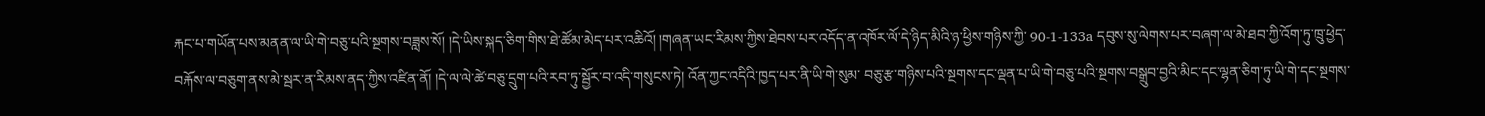རྐང་པ་གཡོན་པས་མནན་ལ་ཡི་གེ་བཅུ་པའི་སྔགས་བཟླས་སོ། །དེ་ཡིས་སྐད་ཅིག་གིས་ཐེ་ཚོམ་མེད་པར་འཆིའོ། །གཞན་ཡང་རིམས་ཀྱིས་ཐེབས་པར་འདོད་ན་འཁོར་ལོ་དེ་ཉིད་མིའི་ཉ་ཕྱིས་གཉིས་ཀྱི་ 90-1-133a དབུས་སུ་ལེགས་པར་བཞག་ལ་མེ་ཐབ་ཀྱི་འོག་ཏུ་ཁྲུ་ཕྱེད་བརྐོས་ལ་བཅུག་ནས་མེ་སྦར་ན་རིམས་ནད་ཀྱིས་འཛིན་ནོ། །དེ་ལ་ལེ་ཚེ་བཅུ་དྲུག་པའི་རབ་ཏུ་སྦྱོར་བ་འདི་གསུངས་ཏེ། འོན་ཀྱང་འདིའི་ཁྱད་པར་ནི་ཡི་གེ་སུམ་ བཅུ་རྩ་གཉིས་པའི་སྔགས་དང་ལྡན་པ་ཡི་གེ་བཅུ་པའི་སྔགས་བསྒྲུབ་བྱའི་མིང་དང་ལྷན་ཅིག་ཏུ་ཡི་གེ་དང་སྔགས་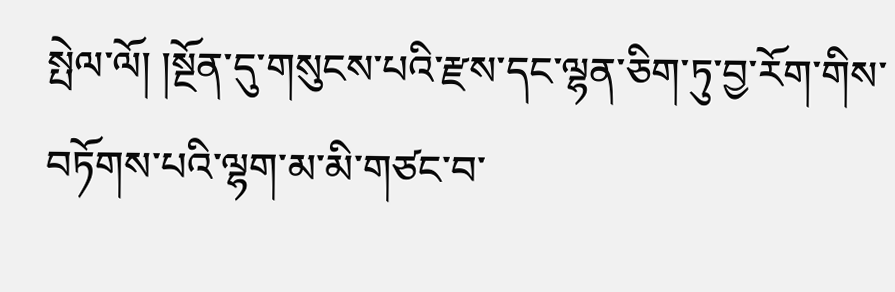སྤེལ་ལོ། །སྔོན་དུ་གསུངས་པའི་རྫས་དང་ལྷན་ཅིག་ཏུ་བྱ་རོག་གིས་བཏོགས་པའི་ལྷག་མ་མི་གཙང་བ་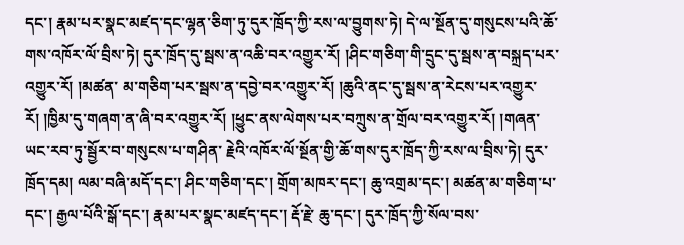དང་། རྣམ་པར་སྣང་མཛད་དང་ལྷན་ཅིག་ཏུ་དུར་ཁྲོད་ཀྱི་རས་ལ་བྱུགས་ཏེ། དེ་ལ་སྔོན་དུ་གསུངས་པའི་ཆོ་གས་འཁོར་ལོ་བྲིས་ཏེ། དུར་ཁྲོད་དུ་སྦས་ན་འཆི་བར་འགྱུར་རོ། །ཤིང་གཅིག་གི་དྲུང་དུ་སྦས་ན་བསྐྲད་པར་འགྱུར་རོ། །མཚན་ མ་གཅིག་པར་སྦས་ན་དབྱེ་བར་འགྱུར་རོ། །ཆུའི་ནང་དུ་སྦས་ན་རེངས་པར་འགྱུར་རོ། །ཁྱིམ་དུ་གཞག་ན་ཞི་བར་འགྱུར་རོ། །ཕྱུང་ནས་ལེགས་པར་བཀྲུས་ན་གྲོལ་བར་འགྱུར་རོ། །གཞན་ཡང་རབ་ཏུ་སྦྱོར་བ་གསུངས་པ་གཤིན་ རྗེའི་འཁོར་ལོ་སྔོན་གྱི་ཆོ་གས་དུར་ཁྲོད་ཀྱི་རས་ལ་བྲིས་ཏེ། དུར་ཁྲོད་དམ། ལམ་བཞི་མདོ་དང་། ཤིང་གཅིག་དང་། གྲོག་མཁར་དང་། ཆུ་འགྲམ་དང་། མཚན་མ་གཅིག་པ་དང་། རྒྱལ་པོའི་སྒོ་དང་། རྣམ་པར་སྣང་མཛད་དང་། རྡོ་རྗེ་ ཆུ་དང་། དུར་ཁྲོད་ཀྱི་སོལ་བས་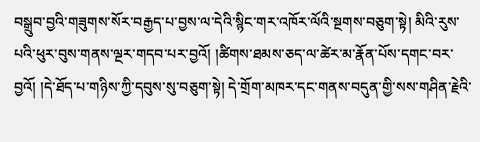བསྒྲུབ་བྱའི་གཟུགས་སོར་བརྒྱད་པ་བྱས་ལ་དེའི་སྙིང་གར་འཁོར་ལོའི་སྔགས་བཅུག་སྟེ། མིའི་རུས་པའི་ཕུར་བུས་གནས་ལྔར་གདབ་པར་བྱའོ། །ཚིགས་ཐམས་ཅད་ལ་ཚེར་མ་རྣོན་པོས་དགང་བར་ བྱའོ། །དེ་ཐོད་པ་གཉིས་ཀྱི་དབུས་སུ་བཅུག་སྟེ། དེ་གྲོག་མཁར་དང་གནས་བདུན་གྱི་སས་གཤིན་རྗེའི་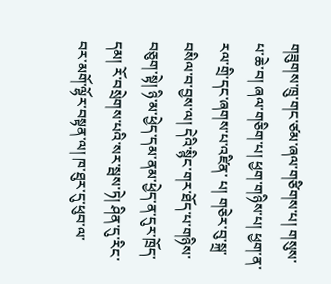གཟུགས་ཁྲུ་གང་ཙམ་ཞལ་གཙིགས་པ། གསུས་པ་ཆེ་བ། ཞལ་གཅིག་པ། ཕྱག་གཉིས་པ། ཕྱག་ན་རལ་གྲི་དང་ཞགས་པ་འཛིན་ པ། གཅེར་བུ་སྐྲ་བསིལ་བ་བྱས་ལ། དེའི་སྙིང་གར་ཐོད་པ་གཉིས་བཅུག་སྟེ། ཉི་མ་ཕྱེད་དམ་ནམ་ཕྱེད་ན་དུར་ཁྲོད་དམ། རོ་བསྲེགས་པའི་སར་སྦས་ཏེ། ཤིན་དུ་རིང་བར་མགོ་ལྷོར་བསྟན་ལ། ཁ་ཐུར་དུ་ཕུབ་ལ་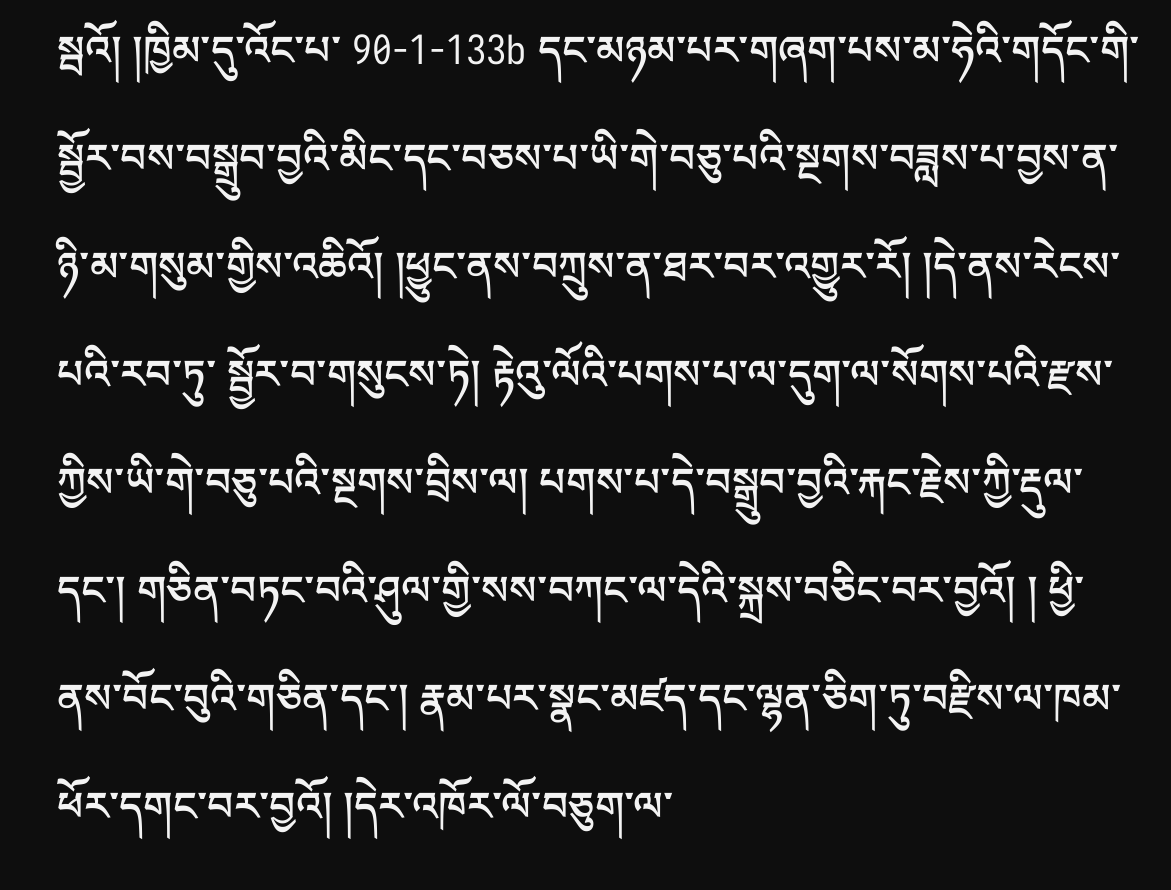སྦའོ། །ཁྱིམ་དུ་འོང་པ་ 90-1-133b དང་མཉམ་པར་གཞག་པས་མ་ཧེའི་གདོང་གི་སྦྱོར་བས་བསྒྲུབ་བྱའི་མིང་དང་བཅས་པ་ཡི་གེ་བཅུ་པའི་སྔགས་བཟླས་པ་བྱས་ན་ཉི་མ་གསུམ་གྱིས་འཆིའོ། །ཕྱུང་ནས་བཀྲུས་ན་ཐར་བར་འགྱུར་རོ། །དེ་ནས་རེངས་པའི་རབ་ཏུ་ སྦྱོར་བ་གསུངས་ཏེ། རྟེའུ་ལོའི་པགས་པ་ལ་དུག་ལ་སོགས་པའི་རྫས་ཀྱིས་ཡི་གེ་བཅུ་པའི་སྔགས་བྲིས་ལ། པགས་པ་དེ་བསྒྲུབ་བྱའི་རྐང་རྗེས་ཀྱི་རྡུལ་དང་། གཅིན་བཏང་བའི་ཤུལ་གྱི་སས་བཀང་ལ་དེའི་སྐྲས་བཅིང་བར་བྱའོ། ། ཕྱི་ནས་བོང་བུའི་གཅིན་དང་། རྣམ་པར་སྣང་མཛད་དང་ལྷན་ཅིག་ཏུ་བརྫིས་ལ་ཁམ་ཕོར་དགང་བར་བྱའོ། །དེར་འཁོར་ལོ་བཅུག་ལ་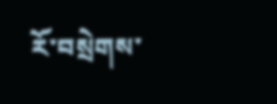རོ་བསྲེགས་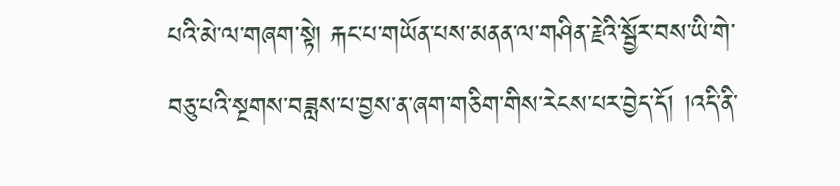པའི་མེ་ལ་གཞག་སྟེ། རྐང་པ་གཡོན་པས་མནན་ལ་གཤིན་རྗེའི་སྦྱོར་བས་ཡི་གེ་ བཅུ་པའི་སྔགས་བཟླས་པ་བྱས་ན་ཞག་གཅིག་གིས་རེངས་པར་བྱེད་དོ། །འདི་ནི་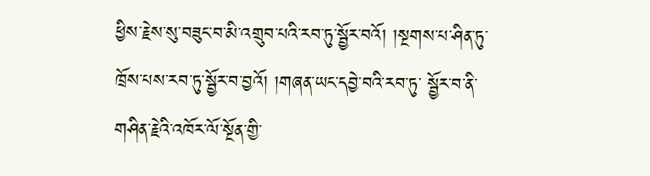ཕྱིས་རྗེས་སུ་བཟུང་བ་མི་འགྲུབ་པའི་རབ་ཏུ་སྦྱོར་བའོ། །སྔགས་པ་ཤིན་ཏུ་ཁྲོས་པས་རབ་ཏུ་སྦྱོར་བ་བྱའོ། །གཞན་ཡང་དབྱེ་བའི་རབ་ཏུ་ སྦྱོར་བ་ནི་གཤིན་རྗེའི་འཁོར་ལོ་སྔོན་གྱི་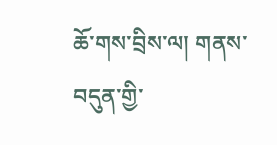ཆོ་གས་བྲིས་ལ། གནས་བདུན་གྱི་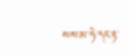སས་མ་ཧེ་དང་རྟ་